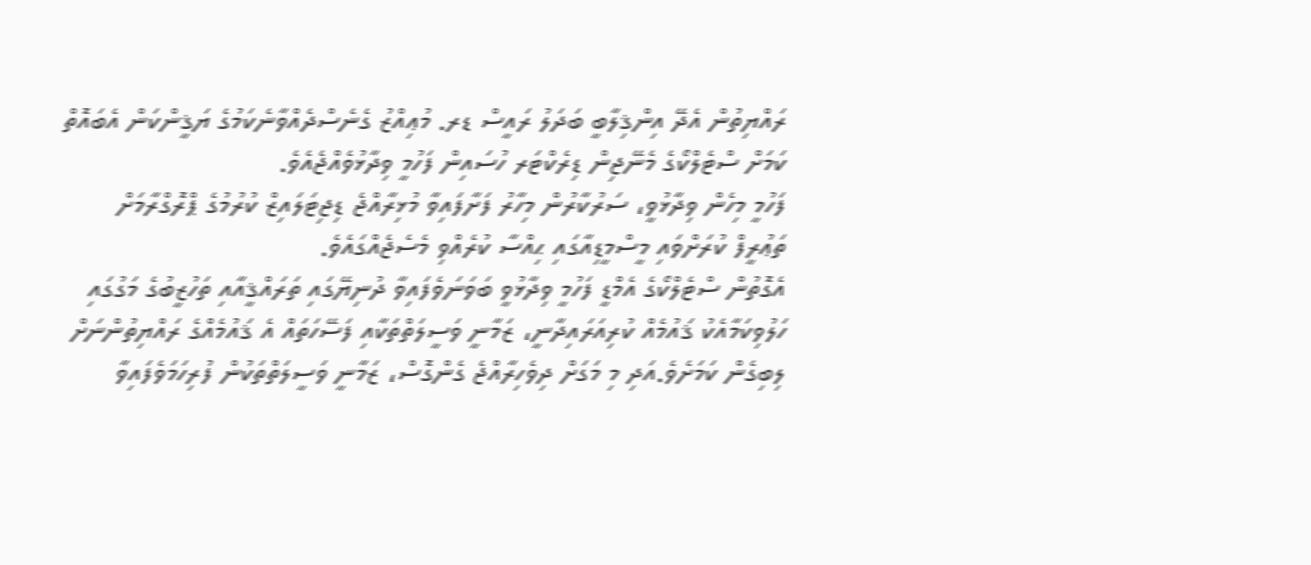ރައްޔިތުން އެދޭ އިންޤިލާބީ ބަދަލު ރައީސް ޑރ. މުޢިއްޒު ގެނެސްދެއްވާނެކަމުގެ ޔަޤީންކަން އެބައޮތް ކަމަށް ސްޓެލްކޯގެ މެނޭޖިން ޑިރެކްޓަރ ހުސައިން ފަހުމީ ވިދާޅުވެއްޖެއެވެ.
ފަހުމީ މިހެން ވިދާޅުވީ، ސަރުކާރުން މިހާރު ފަށާފައިވާ މުޅިރާއްޖެ ޑިޖިޓަލައިޒް ކުރުމުގެ ޕްރޮގްރާމަށް ތަޢުރީފް ކުރަށްވައި މީސްމީޑިއާގައި ޙިއްސާ ކުރެއްވި މެސެޖެއްގައެވެ.
އެގޮތުން ސްޓެލްކޯގެ އެމްޑީ ފަހުމީ ވިދާޅުވީ ބަވަނަވެފައިވާ ދުނިޔޭގައި ތަރައްޤީއާއި ތަހުޒީބުގެ މަގުގައި ހަލުވިކަމާއެކު ޤައުމެއް ކުރިއަރައިދާނީ، ޒަމާނީ ވަސީލަތްތަކާއި ފަސޭހަތައް އެ ޤައުމެއްގެ ރައްޔިތުންނަށް ލިބިގެން ކަމަށެވެ.އަދި މި މަގަށް ދިވެހިރާއްޖެ ގެންގޮސް، ޒަމާނީ ވަސީލަތްތަކުން ފުރިހަމަވެފައިވާ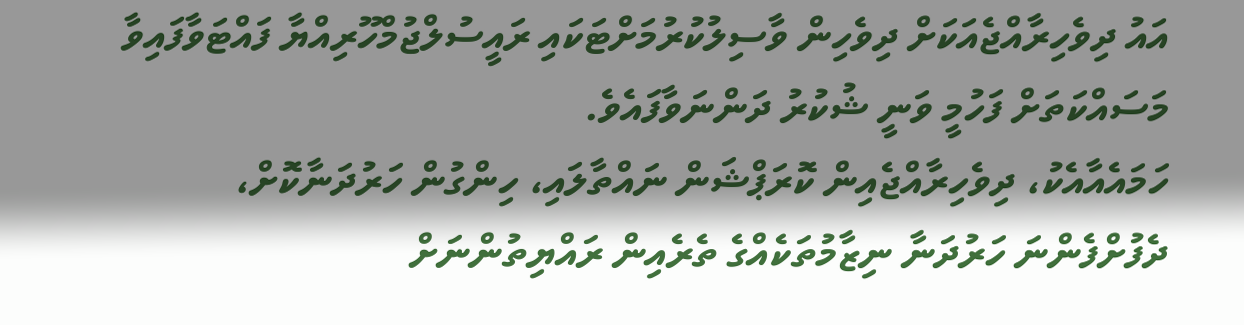އައު ދިވެހިރާއްޖެއަކަށް ދިވެހިން ވާސިލުކުރުމަށްޓަކައި ރައީސުލްޖުމްހޫރިއްޔާ ފައްޓަވާފައިވާ މަސައްކަތަށް ފަހުމީ ވަނީ ޝުކުރު ދަންނަވާފައެވެ.
ހަމައެއާއެކު، ދިވެހިރާއްޖެއިން ކޮރަޕްޝަން ނައްތާލައި، ހިންގުން ހަރުދަނާކޮށް، ދެފުށްފެންނަ ހަރުދަނާ ނިޒާމުތަކެއްގެ ތެރެއިން ރައްޔިތުންނަށް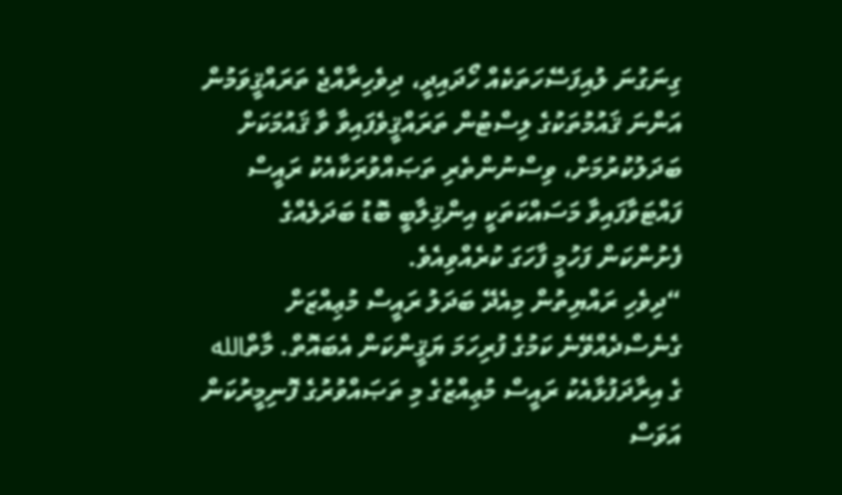ގިނަގުނަ ލުއިފަސޭހަތަކެއް ހޯދައިދީ، ދިވެހިރާއްޖެ ތަރައްޤީވަމުން އަންނަ ޤައުމުތަކުގެ ލިސްޓުން ތަރައްޤީވެފައިވާ ވާ ޤައުމަކަށް ބަދަލުކުރުމަށް، ވިސްނުންތެރި ތަޞައްވުރަކާއެކު ރައީސް ފައްޓަވާފައިވާ މަސައްކަތަކީ އިންޤިލާބީ ބޮޑު ބަދަލެއްގެ ފެށުންކަން ފަހުމީ ފާހަގަ ކުރެއްވިއެވެ.
“ދިވެހި ރައްޔިތުން މިއެދޭ ބަދަލު ރައީސް މުޢިއްޒަށް ގެނެސްދެއްވޭނެ ކަމުގެ ފުރިހަމަ ޔަޤީންކަން އެބައޮތް. މާތްالله ގެ އިރާދަފުޅާއެކު ރައީސް މުޢިއްޒުގެ މި ތަޞައްވުރުގެ ފޮނިމީރުކަން އަވަސް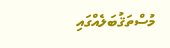މުސްތަޤުބަލެއްގައި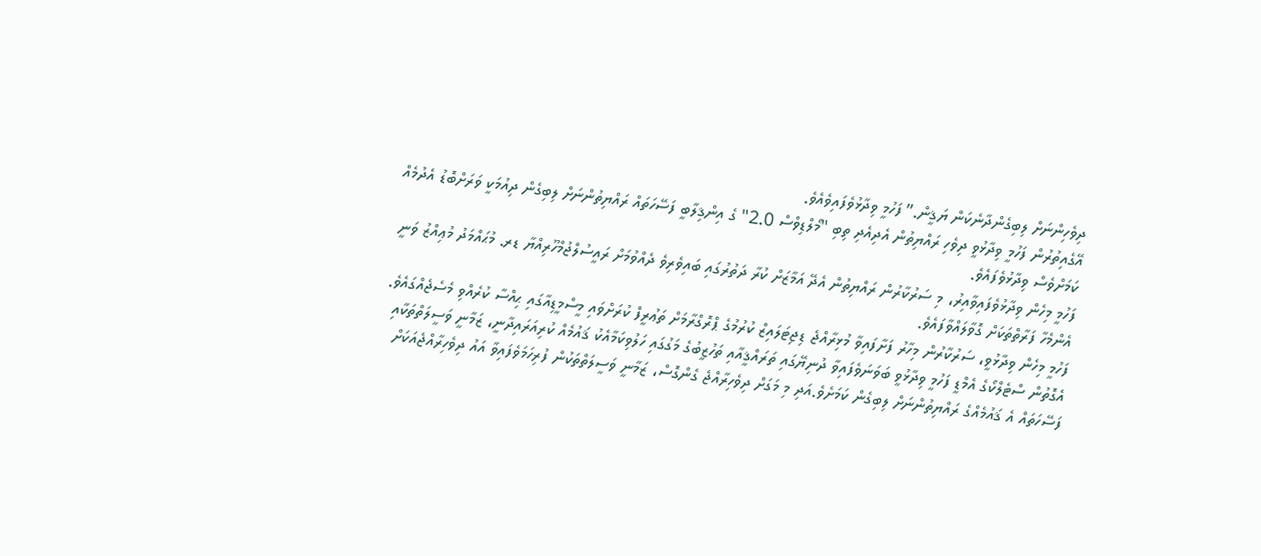ދިވެހިންނަށް ލިބިގެންދާނެކަން ޔަޤީން.” ފަހުމީ ވިދާޅުވެފައިވެއެވެ.
އޭގެއިތުރުން ފަހުމީ ވިދާޅުވީ ދިވެހި ރައްޔިތުން އެދިއެދި ތިބި "މޯލްޑިވްސް 2.0" ގެ އިންޤިލާބީ ފަސޭހަތައް ރައްޔިތުންނަށް ލިބިގެން ދިއުމަކީ ވަރަށްބޮޑު އެދުމެއް ކަމަށްވެސް ވިދާޅުވެފައެވެ.
ފަހުމީ މިހެން ވިދާޅުވެފައިވާއިރު، މި ސަރުކާރުން ރައްޔިތުން އެދޭ އަމާޒަށް ކުރާ ދަތުރުގައި ބައިވެރިވެ ދެއްވުމަށް ރައީސުލްޖުމްހޫރިއްޔާ ޑރ. މުޙައްމަދު މުޢިއްޒު ވަނީ އެންމެހާ ފަރާތްތަކަށް ގޮވާލައްވާފައެވެ.
ފަހުމީ މިހެން ވިދާޅުވީ، ސަރުކާރުން މިހާރު ފަށާފައިވާ މުޅިރާއްޖެ ޑިޖިޓަލައިޒް ކުރުމުގެ ޕްރޮގްރާމަށް ތަޢުރީފް ކުރަށްވައި މީސްމީޑިއާގައި ޙިއްސާ ކުރެއްވި މެސެޖެއްގައެވެ.
އެގޮތުން ސްޓެލްކޯގެ އެމްޑީ ފަހުމީ ވިދާޅުވީ ބަވަނަވެފައިވާ ދުނިޔޭގައި ތަރައްޤީއާއި ތަހުޒީބުގެ މަގުގައި ހަލުވިކަމާއެކު ޤައުމެއް ކުރިއަރައިދާނީ، ޒަމާނީ ވަސީލަތްތަކާއި ފަސޭހަތައް އެ ޤައުމެއްގެ ރައްޔިތުންނަށް ލިބިގެން ކަމަށެވެ.އަދި މި މަގަށް ދިވެހިރާއްޖެ ގެންގޮސް، ޒަމާނީ ވަސީލަތްތަކުން ފުރިހަމަވެފައިވާ އައު ދިވެހިރާއްޖެއަކަށް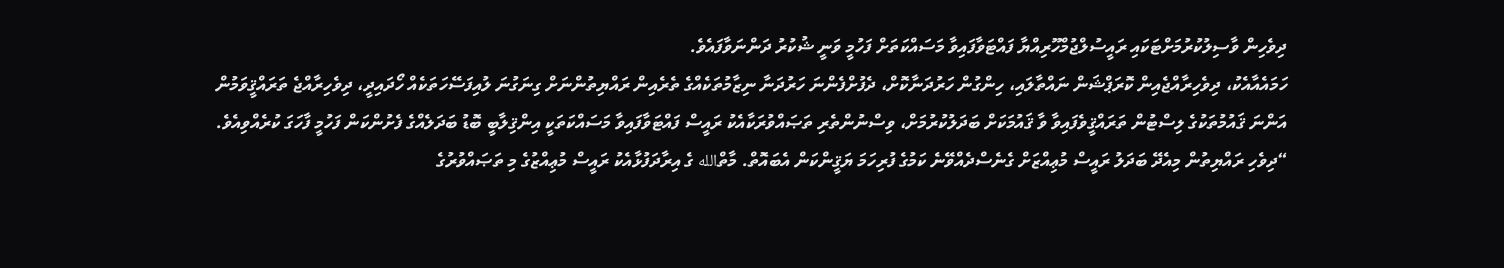ދިވެހިން ވާސިލުކުރުމަށްޓަކައި ރައީސުލްޖުމްހޫރިއްޔާ ފައްޓަވާފައިވާ މަސައްކަތަށް ފަހުމީ ވަނީ ޝުކުރު ދަންނަވާފައެވެ.
ހަމައެއާއެކު، ދިވެހިރާއްޖެއިން ކޮރަޕްޝަން ނައްތާލައި، ހިންގުން ހަރުދަނާކޮށް، ދެފުށްފެންނަ ހަރުދަނާ ނިޒާމުތަކެއްގެ ތެރެއިން ރައްޔިތުންނަށް ގިނަގުނަ ލުއިފަސޭހަތަކެއް ހޯދައިދީ، ދިވެހިރާއްޖެ ތަރައްޤީވަމުން އަންނަ ޤައުމުތަކުގެ ލިސްޓުން ތަރައްޤީވެފައިވާ ވާ ޤައުމަކަށް ބަދަލުކުރުމަށް، ވިސްނުންތެރި ތަޞައްވުރަކާއެކު ރައީސް ފައްޓަވާފައިވާ މަސައްކަތަކީ އިންޤިލާބީ ބޮޑު ބަދަލެއްގެ ފެށުންކަން ފަހުމީ ފާހަގަ ކުރެއްވިއެވެ.
“ދިވެހި ރައްޔިތުން މިއެދޭ ބަދަލު ރައީސް މުޢިއްޒަށް ގެނެސްދެއްވޭނެ ކަމުގެ ފުރިހަމަ ޔަޤީންކަން އެބައޮތް. މާތްالله ގެ އިރާދަފުޅާއެކު ރައީސް މުޢިއްޒުގެ މި ތަޞައްވުރުގެ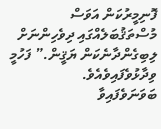ފޮނިމީރުކަން އަވަސް މުސްތަޤުބަލެއްގައި ދިވެހިންނަށް ލިބިގެންދާނެކަން ޔަޤީން.” ފަހުމީ ވިދާޅުވެފައިވެއެވެ.
ބަވަނަވެފައިވާ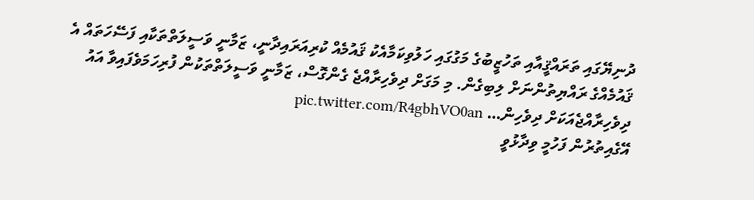ދުނިޔޭގައި ތަރައްޤީއާއި ތަހުޒީބުގެ މަގުގައި ހަލުވިކަމާއެކު ޤައުމެއް ކުރިއަރައިދާނީ، ޒަމާނީ ވަސީލަތްތަކާއި ފަސޭހަތައް އެ ޤައުމެއްގެ ރައްޔިތުންނަށް ލިބިގެން. މި މަގަށް ދިވެހިރާއްޖެ ގެންގޮސް، ޒަމާނީ ވަސީލަތްތަކުން ފުރިހަމަވެފައިވާ އައު ދިވެހިރާއްޖެއަކަށް ދިވެހިން… pic.twitter.com/R4gbhVO0an
އޭގެއިތުރުން ފަހުމީ ވިދާޅުވީ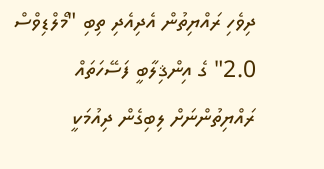ދިވެހި ރައްޔިތުން އެދިއެދި ތިބި "މޯލްޑިވްސް 2.0" ގެ އިންޤިލާބީ ފަސޭހަތައް ރައްޔިތުންނަށް ލިބިގެން ދިއުމަކީ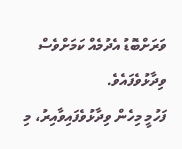ވަރަށްބޮޑު އެދުމެއް ކަމަށްވެސް ވިދާޅުވެފައެވެ.
ފަހުމީ މިހެން ވިދާޅުވެފައިވާއިރު، މި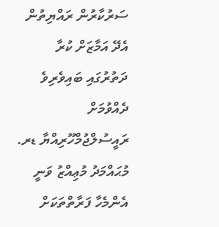ސަރުކާރުން ރައްޔިތުން އެދޭ އަމާޒަށް ކުރާ ދަތުރުގައި ބައިވެރިވެ ދެއްވުމަށް ރައީސުލްޖުމްހޫރިއްޔާ ޑރ. މުޙައްމަދު މުޢިއްޒު ވަނީ އެންމެހާ ފަރާތްތަކަށް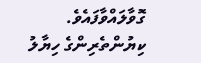ގޮވާލައްވާފައެވެ.
ކިޔުންތެރިންގެ ހިޔާލު